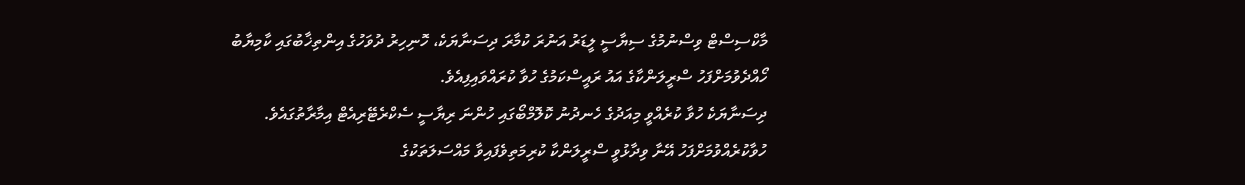މާކްސިސްޓް ވިސްނުމުގެ ސިޔާސީ ލީޑަރު އަނުރަ ކުމާރަ ދިސަނާޔަކެ، ހޮނިހިރު ދުވަހުގެ އިންތިޚާބުގައި ކާމިޔާބު ހޯއްދެވުމަށްފަހު ސްރީލަންކާގެ އައު ރައީސްކަމުގެ ހުވާ ކުރައްވައިފިއެވެ.
ދިސަނާޔަކެ ހުވާ ކުރެއްވީ މިއަދުގެ ހެނދުނު ކޮލޮމްބޯގައި ހުންނަ ރިޔާސީ ސެކްރެޓޭރިއެޓް އިމާރާތުގައެވެ.
ހުވާކުރެއްވުމަށްފަހު އޭނާ ވިދާޅުވީ ސްރީލަންކާ ކުރިމަތިވެފައިވާ މައްސަލަތަކުގެ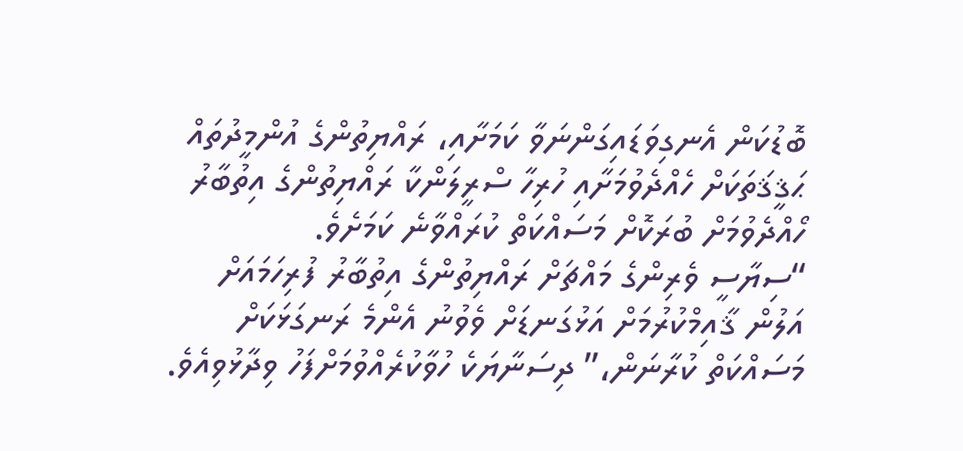ބޮޑުކަން އެނގިވަޑައިގަންނަވާ ކަމަށާއި، ރައްޔިތުންގެ އުންމީދުތައް ޙަޤީޤަތަކަށް ހެއްދެވުމަށާއި ހުރިހާ ސްރީލަންކާ ރައްޔިތުންގެ އިތުބާރު ހޯއްދެވުމަށް ބުރަކޮށް މަސައްކަތް ކުރައްވާނެ ކަމަށެވެ.
“ސިޔާސީ ވެރިންގެ މައްޗަށް ރައްޔިތުންގެ އިތުބާރު ފުރިހަމައަށް އަލުން ޤާއިމްކުރުމަށް އަޅުގަނޑަށް ވެވުނު އެންމެ ރަނގަޅަކަށް މަސައްކަތް ކުރާނަން،” ދިސަނާޔަކެ ހުވާކުރެއްވުމަށްފަހު ވިދާޅުވިއެވެ.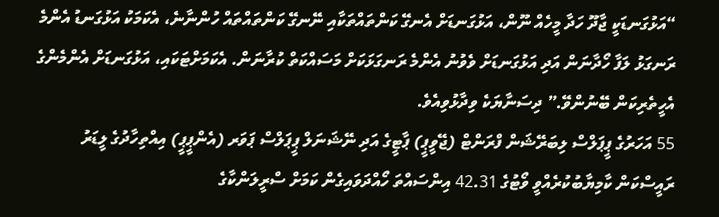“އަޅުގަނޑަކީ ޖާދޫ ހަދާ މީހެއް ނޫން، އަޅުގަނޑަށް އެނގޭ ކަންތައްތަކާއި ނޭނގޭ ކަންތައްތައް ހުންނާނެ، އެކަމަކު އަޅުގަނޑު އެންމެ ރަނގަޅު ލަފާ ހޯދާނަން އަދި އަޅުގަނޑަށް ވެވުނު އެންމެ ރަނގަޅަކަށް މަސައްކަތް ކުރާނަން. އެކަމަށްޓަކައި، އަޅުގަނޑަށް އެންމެންގެ އެހީތެރިކަން ބޭނުންވޭ.” ދިސަނާޔަކެ ވިދާޅުވިއެވެ.
55 އަހަރުގެ ޕީޕަލްސް ލިބަރޭޝަން ފްރަންޓް (ޖޭވީޕީ) ޕާޓީގެ އަދި ނޭޝަނަލް ޕީޕަލްސް ޕަވަރ (އެންޕީޕީ) އިއްތިހާދުގެ ލީޑަރު ރައީސްކަން ކާމިޔާބުކުރެއްވީ ވޯޓުގެ 42.31 އިންސައްތަ ހޯއްދަވައިގެން ކަމަށް ސްރީލަންކާގެ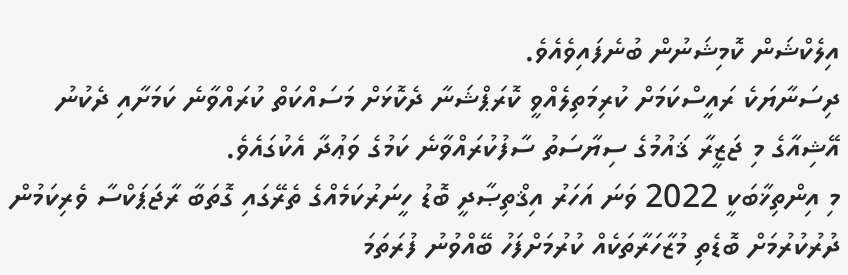އިލެކްޝަން ކޮމިޝަނުން ބުނެފައިވެއެވެ.
ދިސަނާޔަކެ ރައީސްކަމަށް ކުރިމަތިލެއްވީ ކޮރަޕްޝަނާ ދެކޮޅަށް މަސައްކަތް ކުރައްވާނެ ކަމަށާއި ދެކުނު އޭޝިއާގެ މި ޖަޒީރާ ޤައުމުގެ ސިޔާސަތު ސާފުކުރައްވާނެ ކަމުގެ ވަޢުދާ އެކުގައެވެ.
މި އިންތިޚާބަކީ 2022 ވަނަ އަހަރު އިޤްތިޞާދީ ބޮޑު ހީނަރުކަމެއްގެ ތެރޭގައި ގޮތަބާ ރާޖަޕަކްސާ ވެރިކަމުން ދުރުކުރުމަށް ބޮޑެތި މުޒާހަރާތަކެއް ކުރުމަށްފަހު ބޭއްވުނު ފުރަތަމަ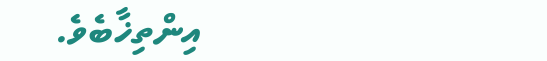އިންތިޚާބެވެ.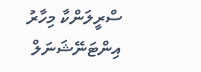ސްރީލަންކާ މިހާރު އިންޓަނޭޝަނަލް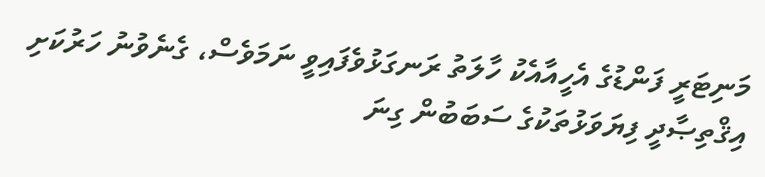މަނިޓަރީ ފަންޑުގެ އެހީއާއެކު ހާލަތު ރަނގަޅުވެފައިވީ ނަމަވެސް، ގެނެވުނު ހަރުކަށި އިޤްތިޞާދީ ފިޔަވަޅުތަކުގެ ސަބަބުން ގިނަ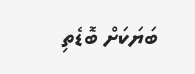ބަޔަކަށް ބޮޑެތި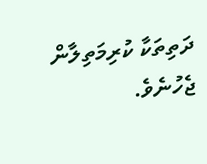ދަތިތަކާ ކުރިމަތިލާން ޖެހުނެވެ.